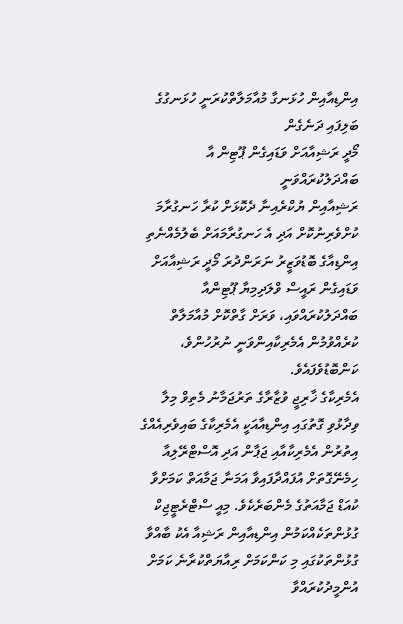އިންޑިއާއިން ހުޅަނގާ މުއާމަލާތްކުރަނީ ހުޅަނގުގެ ބަލިފައި ދަނެގެން
މޯދީ ރަޝިއާއަށް ވަޑައިގެން ޕޫޓިން އާ ބައްދަލުކުރައްވަނީ
ރަޝިއާއިން ޔުކްރެއިނާ ދެކޮޅަށް ކުރާ ހަނގުރާމަ ކުށްވެރިނުކޮށް އަދި އެ ހަނގުރާމައަށް ބެލުމެއްނެތި އިންޑިއާގެ ބޮޑުވަޒީރު ނަރަންދުރަ މޯދީ ރަޝިއާއަށް ވަޑައިގެން ރައީސް ވްލަދިމިޔާ ޕޫޓިންއާ ބައްދަލުކުރައްވައި، ވަރަށް ގާތްކޮށް މުއާމަލާތް ކުރެއްވުމުން އެމެރިކާއިންވަނީ ނުރުހުންވެ، ކަންބޮޑުވެފައެވެ.
އެމެރިކާގެ ޚާރިޖީ ވުޒާރާގެ ތަރުޖަމާނު މެތިވް މިލާ ވިދާޅުވި ގޮތުގައި އިންޑިއާއަކީ އެމެރިކާގެ ބައިވެރިއެއްގެ އިތުރުން އެމެރިކާއާއި ޖަޕާން އަދި އޮސްޓްރޭލިއާ ހިމެނޭގޮތަށް އުފައްދާފައިވާ އަމަނާ ޖަމާއަތް ކަމަށްވާ ކުއަޑް ޖަމާއަތުގެ މެންބަރެކެވެ. މިއީ ސްޓްރެޓީޖިކް ގުޅުންތަކެއްކަމުން އިންޑިއާއިން ރަޝިއާ އެކު ބާއްވާ ގުޅުންތަކުގައި މި ކަންކަމަށް ރިއާޔަތްކުރާނެ ކަމަށް އުންމީދުކުރައްވާ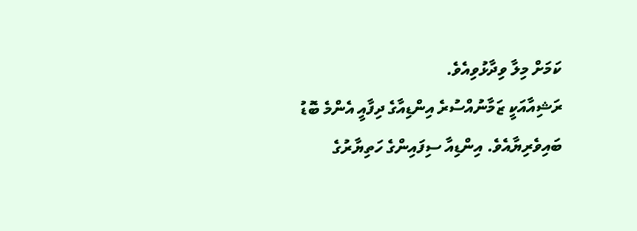ކަމަށް މިލާ ވިދާޅުވިއެވެ.
ރަޝިއާއަކީ ޒަމާނުއްސުރެ އިންޑިއާގެ ދިފާއީ އެންމެ ބޮޑު ބައިވެރިޔާއެވެ. އިންޑިއާ ސިފައިންގެ ހަތިޔާރުގެ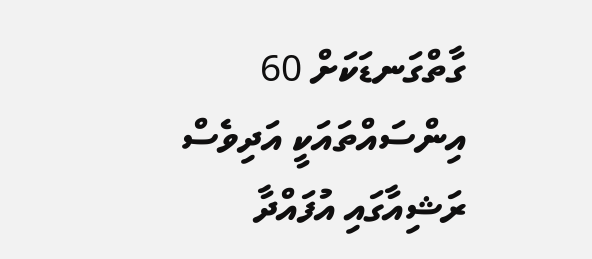ގާތްގަނޑަކަށް 60 އިންސައްތައަކީ އަދިވެސް ރަޝިއާގައި އުފައްދާ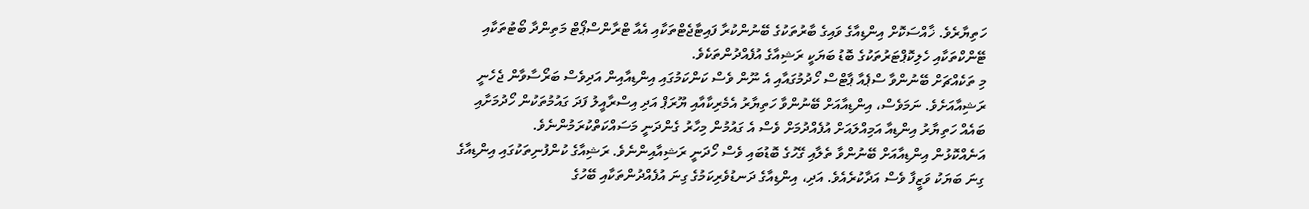ހަތިޔާރެވެ. ޚާއްސަކޮށް އިންޑިއާގެ ވައިގެ ބާރުތަކުގެ ބޭނުންކުރާ ފައިޓާޖެޓްތަކާއި އެއާ ޓްރާންސްޕޯޓް މަތިންދާ ބޯޓުތަކާއި ޓޭންކްތަކާއި ހެލިކޮޕްޓަރުތަކުގެ ބޮޑު ބަޔަކީ ރަޝިއާގެ އުފެއްދުންތަކެވެ.
މި ތަކެއްޗަށް ބޭނުންވާ ސްޕެއާ ޕާޓްސް ހޯދުމުގައާއި އެ ނޫން ވެސް ކަންކަމުގައި އިންޑިއާއިން އަދިވެސް ބަރޯސާވާން ޖެހެނީ ރަޝިއާއަށެވެ. ނަމަވެސް، އިންޑިއާއަށް ބޭނުންވާ ހަތިޔާރު އެމެރިކާއާއި ޔޫރަޕް އަދި އިސްރާއީލު ފަދަ ގައުމުތަކުން ހޯދުމަށާއި ބައެއް ހަތިޔާރު އިންޑިއާ އަމިއްލައަށް އުފެއްދުމަށް ވެސް އެ ގައުމުން މިހާރު ގެންދަނީ މަސައްކަތްކުރަމުންނެވެ.
އަނެއްކޮޅުން އިންޑިއާއަށް ބޭނުންވާ ތެލާއި ގޭހުގެ ބޮޑުބައި ވެސް ހޯދަނީ ރަޝިއާއިންނެވެ. ރަޝިއާގެ ކުންފުނިތަކުގައި އިންޑިއާގެ ގިނަ ބަޔަކު ވަޒީފާ ވެސް އަދާކުރެއެވެ. އަދި، އިންޑިއާގެ ދަނޑުވެރިކަމުގެ ގިނަ އުފެއްދުންތަކާއި ބޭހުގެ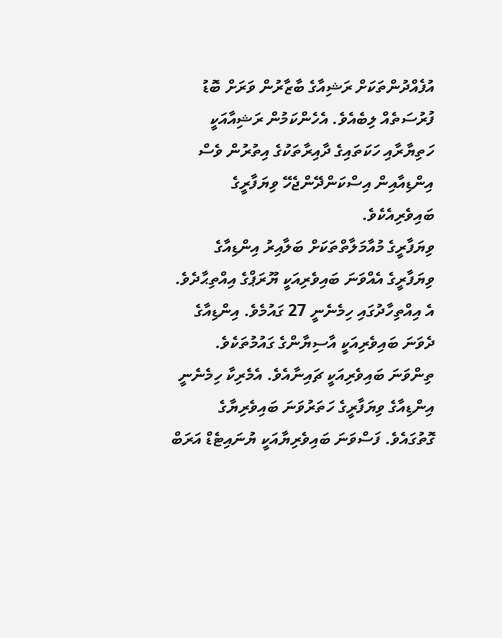އުފެއްދުންތަކަށް ރަޝިއާގެ ބާޒާރުން ވަރަށް ބޮޑު ފުރުސަތެއް ލިބެއެވެ. އެހެންކަމުން ރަޝިއާއަކީ ހަތިޔާރާއި ހަކަތައިގެ ދާއިރާތަކުގެ އިތުރުން ވެސް އިންޑިއާއިން އިސްކަންދޭންޖެހޭ ވިޔަފާރީގެ ބައިވެރިއެކެވެ.
ވިޔަފާރީގެ މުއާމަލާތްތަކަށް ބަލާއިރު އިންޑިއާގެ ވިޔަފާރީގެ އެއްވަނަ ބައިވެރިއަކީ ޔޫރަޕްގެ އިއްތިޙާދެވެ. އެ އިއްތިހާދުގައި ހިމެނެނީ 27 ގައުމެވެ. އިންޑިއާގެ ދެވަނަ ބައިވެރިއަކީ އާސިޔާންގެ ގައުމުތަކެވެ. ތިންވަނަ ބައިވެރިއަކީ ޗައިނާއެވެ. އެމެރިކާ ހިމެނެނީ އިންޑިއާގެ ވިޔަފާރީގެ ހަތަރުވަނަ ބައިވެރިޔާގެ ގޮތުގައެވެ. ފަސްވަނަ ބައިވެރިޔާއަކީ ޔުނައިޓެޑް އަރަބް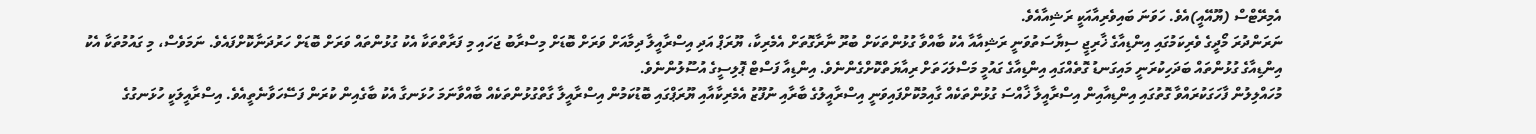އެމިރޭޓްސް (ޔޫއޭއީ)އެވެ. ހަވަނަ ބައިވެރިއާއަކީ ރަޝިއާއެވެ.
ނަރަންދުރަ މޯދީގެ ވެރިކަމުގައި އިންޑިއާގެ ޚާރިޖީ ސިޔާސަތުވަނީ ރަޝިއާއާ އެކު ބާއްވާ ގުޅުންތަކަށް ބުރޫ ނާރާގޮތަށް އެމެރިކާ، ޔޫރަޕް އަދި އިސްރާއީލާ ދިމާއަށް ވަރަށް ބޮޑަށް މިސްރާބު ޖަހައި މި ފަރާތްތަކާ އެކު ގުޅުންތައް ވަރަށް ބޮޑަށް ހަރުދަނާކޮށްފައެވެ. ނަމަވެސް، މި ގައުމުތަކާ އެކު އިންޑިއާގެ ގުޅުންތައް ބަދަހިކުރަނީ މައިގަނޑު ގޮތެއްގައި އިންޑިއާގެ ގައުމީ މަސްލަހަތަށް ރިއާޔަތްކޮށްގެންނެވެ. އިންޑިއާ ފަސްޓް ޕޮލިސީގެ އުސޫލުންނެވެ.
މުހައްލިލުން ފާހަގަކުރައްވާ ގޮތުގައި އިންޑިއާއިން އިސްރާއީލާ ޚާއްސަ ގުޅުންތަކެއް ގާއިމުކޮށްފައިވަނީ އިސްރާއީލުގެ ބާރާއި ނުފޫޒު އެމެރިކާއާއި ޔޫރަޕްގައި ބޮޑުކަމުން އިސްރާއީލާ ގާތްގުޅުންތަކެއް ބާއްވާނަމަ ހުޅަނގާ އެކު ބާގެއިން ކުރަން ފަސޭހަވާނެތީއެވެ. އިސްރާއީލަކީ ހުޅަނގުގެ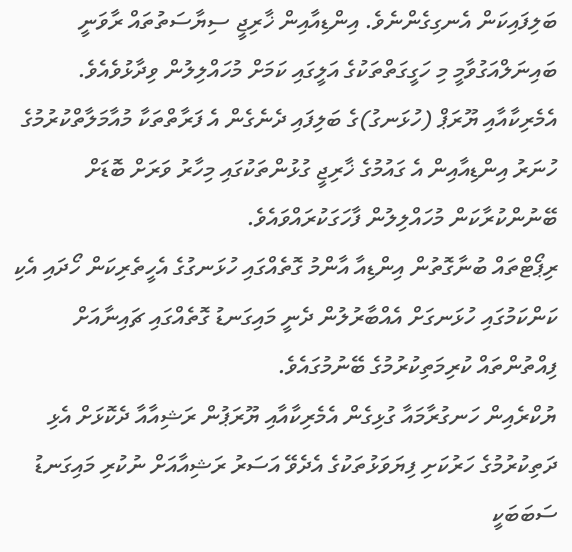ބަލިފައިކަން އެނގިގެންނެވެ. އިންޑިއާއިން ޚާރިޖީ ސިޔާސަތުތައް ރާވަނީ ބައިނަލްއަގުވާމީ މި ހަގީގަތްތަކުގެ އަލީގައި ކަމަށް މުހައްލިލުން ވިދާޅުވެއެވެ.
އެމެރިކާއާއި ޔޫރަޕް (ހުޅަނގު)ގެ ބަލިފައި ދެނެގެން އެ ފަރާތްތަކާ މުއާމަލާތްކުރުމުގެ ހުނަރު އިންޑިއާއިން އެ ގައުމުގެ ޚާރިޖީ ގުޅުންތަކުގައި މިހާރު ވަރަށް ބޮޑަށް ބޭނުންކުރާކަން މުހައްލިލުން ފާހަގަކުރައްވައެވެ.
ރިޕޯޓްތައް ބުނާގޮތުން އިންޑިއާ އާންމު ގޮތެއްގައި ހުޅަނގުގެ އެހީތެރިކަން ހޯދައި އެކި ކަންކަމުގައި ހުޅަނގަށް އެއްބާރުލުން ދެނީ މައިގަނޑު ގޮތެއްގައި ޗައިނާއަށް ފިއްތުންތައް ކުރިމަތިކުރުމުގެ ބޭނުމުގައެވެ.
ޔުކްރެއިން ހަނގުރާމައާ ގުޅިގެން އެމެރިކާއާއި ޔޫރަޕުން ރަޝިއާއާ ދެކޮޅަށް އެޅި ދަތިކުރުމުގެ ހަރުކަށި ފިޔަވަޅުތަކުގެ އެދެވޭ އަސަރު ރަޝިއާއަށް ނުކުރި މައިގަނޑު ސަބަބަކީ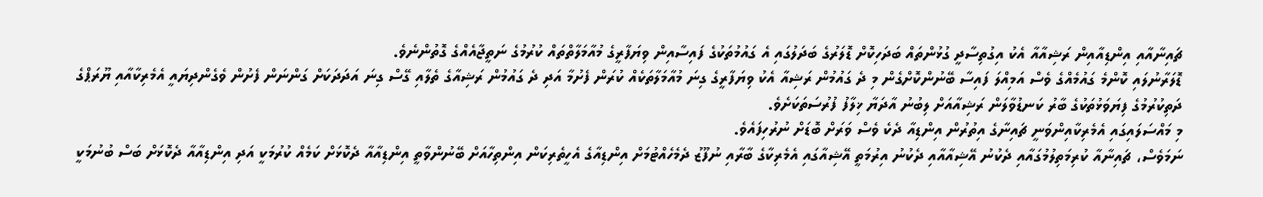ޗައިނާއާއި އިންޑިއާއިން ރަޝިއާއާ އެކު އިގުތިސާދީ ގުޅުންތައް ބަދަހިކޮށް ޑޮލަރުގެ ބަދަލުގައި އެ ގައުމުތަކުގެ ފައިސާއިން ވިޔަފާރީގެ މުއާމަލާތްތައް ކުރުމުގެ ނަތީޖާއެއްގެ ގޮތުންނެވެ.
ޑޮލަރާނުލައި ކޮންމެ ގައުމެއްގެ ވެސް އަމިއްލަ ފައިސާ ބޭނުންކޮށްގެން މި ދެ ގައުމުން ރަޝިއާ އެކު ވިޔަފާރީގެ ގިނަ މުއާމަލާތަކެއް ކުރަން ފެށުމާ އަދި ދެ ގައުމުން ރަޝިއާގެ ތެލާއި ގޭސް ގިނަ އަދަދަކަށް ގަންނަން ފެށުން ވެގެންދިޔައީ އެމެރިކާއާއި ޔޫރަޕްގެ ދަތިކުރުމުގެ ފިޔަވަޅުތަކުގެ ބާރު ކަނޑުވާލަން ރަޝިއާއަށް ލިބުނު އާދަޔާ ޚިލާފު ފުރުސަތަކަށެވެ.
މި މައްސަލައިގައި އެމެރިކާއިންވަނީ ޗައިނާގެ އިތުރުން އިންޑިއާ ދެކެ ވެސް ވަރަށް ބޮޑަށް ނުރުހިފައެވެ.
ނަމަވެސް، ޗައިނާއާ ކުރިމަތިލުމުގައާއި ދެކުނު އޭޝިއާއާއި ދެކުނު އިރުމަތީ އޭޝިއާގައި އެމެރިކާގެ ބާރާއި ނުފޫޒު ދެމެހެއްޓުމަށް އިންޑިއާގެ އެހީތެރިކަން އިންތިހާއަށް ބޭނުންވާތީ އިންޑިއާއާ ދެކޮޅަށް ކަމެއް ކުރުމަކީ އަދި އިންޑިއާއާ ދެކޮޅަށް ބަސް ބުނުމަކީ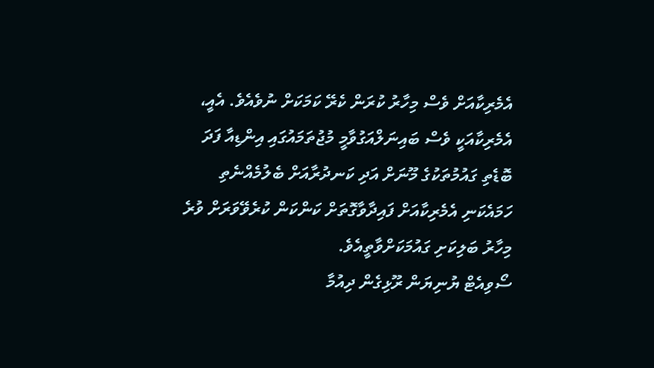އެމެރިކާއަށް ވެސް މިހާރު ކުރަން ކެރޭ ކަމަކަށް ނުވެއެވެ. އެއީ، އެމެރިކާއަކީ ވެސް ބައިނަލްއަގުވާމީ މުޖުތަމައުގައި އިންޑިއާ ފަދަ ބޮޑެތި ގައުމުތަކުގެ މޫނަށް އަދި ކަނދުރާއަށް ބެލުމެއްނެތި ހަމައެކަނި އެމެރިކާއަށް ފައިދާވާގޮތަށް ކަންކަން ކުރެވޭވަރަށް ވުރެ މިހާރު ބަލިކަށި ގައުމަކަށްވާތީއެވެ.
ސޯވިއެޓް ޔުނިޔަން ރޫޅިގެން ދިއުމާ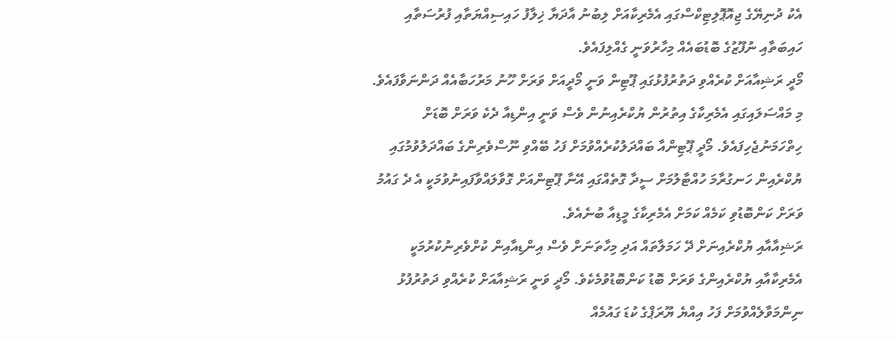އެކު ދުނިޔޭގެ ޖިއޮޕޮލިޓިކްސްގައި އެމެރިކާއަށް ލިބުނު އާދަޔާ ޚިލާފު ހައިސިއްޔަތާއި ފުރުސަތާއި ހައިބަތާއި ނުފޫޒުގެ ބޮޑުބައެއް މިހާރުވަނީ ގެއްލިފައެވެ.
މޯދީ ރަޝިއާއަށް ކުރެއްވި ދަތުރުފުޅުގައި ޕޫޓިން ވަނީ މޯދީއަށް ވަރަށް ހޫނު މަރުހަބާއެއް ދަންނަވާފައެވެ. މި މައްސަލައިގައި އެމެރިކާގެ އިތުރުން ޔުކްރެއިނުން ވެސް ވަނީ އިންޑިއާ ދެކެ ވަރަށް ބޮޑަށް ހިތްހަމަނުޖެހިފައެވެ. މޯދީ ޕޫޓިންއާ ބައްދަލުކުރެއްވުމަށް ފަހު ބޭއްވި ނޫސްވެރިންގެ ބައްދަލުވުމުގައި ޔުކްރެއިން ހަނގުރާމަ ހުއްޓާލުމަށް ސީދާ ގޮތެއްގައި އޭނާ ޕޫޓިންއަށް ގޮވާލައްވާފައިނުވުމަކީ އެ ދެ ގައުމު ވަރަށް ކަންބޮޑުވި ކަމެއް ކަމަށް އެމެރިކާގެ މީޑިއާ ބުނެއެވެ.
ރަޝިއާއާއި ޔުކްރެއިނަށް ދޭ ހަމަލާތައް އަދި މިހާތަނަށް ވެސް އިންޑިއާއިން ކުށްވެރިނުކުރުމަކީ އެމެރިކާއާއި ޔުކްރެއިންގެ ވަރަށް ބޮޑު ކަންބޮޑުވުމެކެވެ. މޯދީ ވަނީ ރަޝިއާއަށް ކުރެއްވި ދަތުރުފުޅު ނިންމަވާލެއްވުމަށް ފަހު އިއްޔެ ޔޫރަޕްގެ ކުޑަ ގައުމެއް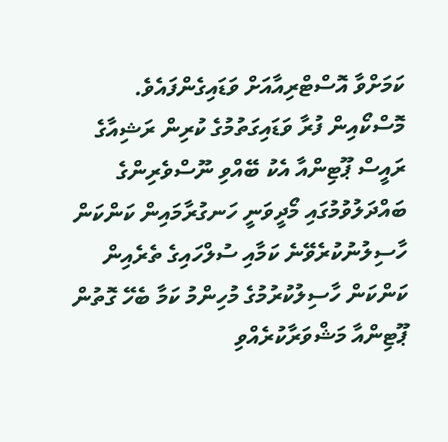ކަމަށްވާ އޮސްޓްރިއާއަށް ވަޑައިގެންފައެވެ.
މޮސްކޯއިން ފުރާ ވަޑައިގަތުމުގެ ކުރިން ރަޝިއާގެ ރައީސް ޕޫޓިންއާ އެކު ބޭއްވި ނޫސްވެރިންގެ ބައްދަލުވުމުގައި މޯދީވަނީ ހަނގުރާމައިން ކަންކަން ހާސިލުނުކުރެވޭނެ ކަމާއި ސުލްހައިގެ ތެރެއިން ކަންކަން ހާސިލުކުރުމުގެ މުހިންމު ކަމާ ބެހޭ ގޮތުން ޕޫޓިންއާ މަޝްވަރާކުރެއްވި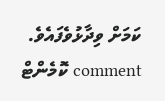ކަމަށް ވިދާޅުވެފައެވެ.
comment ކޮމެންޓް